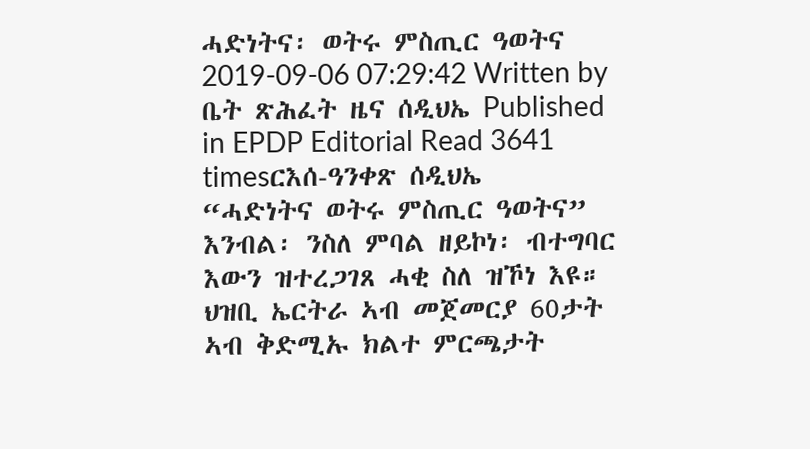ሓድነትና፡ ወትሩ ምስጢር ዓወትና
2019-09-06 07:29:42 Written by ቤት ጽሕፈት ዜና ሰዲህኤ Published in EPDP Editorial Read 3641 timesርእሰ-ዓንቀጽ ሰዲህኤ
“ሓድነትና ወትሩ ምስጢር ዓወትና” እንብል፡ ንስለ ምባል ዘይኮነ፡ ብተግባር እውን ዝተረጋገጸ ሓቂ ስለ ዝኾነ እዩ። ህዝቢ ኤርትራ ኣብ መጀመርያ 60ታት ኣብ ቅድሚኡ ክልተ ምርጫታት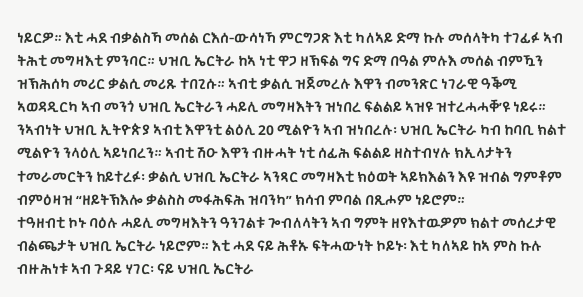ነይርዎ። እቲ ሓደ ብቃልስኻ መሰል ርእሰ-ውሳነኻ ምርግጋጽ እቲ ካለኣይ ድማ ኩሉ መሰላትካ ተገፊፉ ኣብ ትሕቲ መግዛእቲ ምንባር። ህዝቢ ኤርትራ ከኣ ነቲ ዋጋ ዘኽፍል ግና ድማ በዓል ምሉእ መሰል ብምዃን ዝኽሕሰካ መሪር ቃልሲ መሪጹ ተበጊሱ። ኣብቲ ቃልሲ ዝጀመረሉ እዋን ብመንጽር ነገራዊ ዓቕሚ ኣወዳዲርካ ኣብ መንጎ ህዝቢ ኤርትራን ሓይሊ መግዛእትን ዝነበረ ፍልልይ ኣዝዩ ዝተረሓሓቐ’ዩ ነይሩ። ንኣብነት ህዝቢ ኢትዮጵያ ኣብቲ እዋንቲ ልዕሊ 20 ሚልዮን ኣብ ዝነበረሉ፡ ህዝቢ ኤርትራ ካብ ከባቢ ክልተ ሚልዮን ንላዕሊ ኣይነበረን። ኣብቲ ሽዑ እዋን ብዙሓት ነቲ ሰፊሕ ፍልልይ ዘስተብሃሉ ክኢላታትን ተመራመርትን ከይተረፉ፡ ቃልሲ ህዝቢ ኤርትራ ኣንጻር መግዛእቲ ክዕወት ኣይክእልን እዩ ዝብል ግምቶም ብምዕዛዝ “ዘይትኽእሎ ቃልስስ መፋሕፍሕ ዝባንካ” ክሳብ ምባል በጺሖም ነይሮም።
ተዓዘብቲ ኮኑ ባዕሉ ሓይሊ መግዛእትን ዓንገልቱ ጐብለላትን ኣብ ግምት ዘየእተዉዎም ክልተ መሰረታዊ ብልጫታት ህዝቢ ኤርትራ ነይሮም። እቲ ሓደ ናይ ሕቶኡ ፍትሓውነት ኮይኑ፡ እቲ ካለኣይ ከኣ ምስ ኩሉ ብዙሕነቱ ኣብ ጉዳይ ሃገር፡ ናይ ህዝቢ ኤርትራ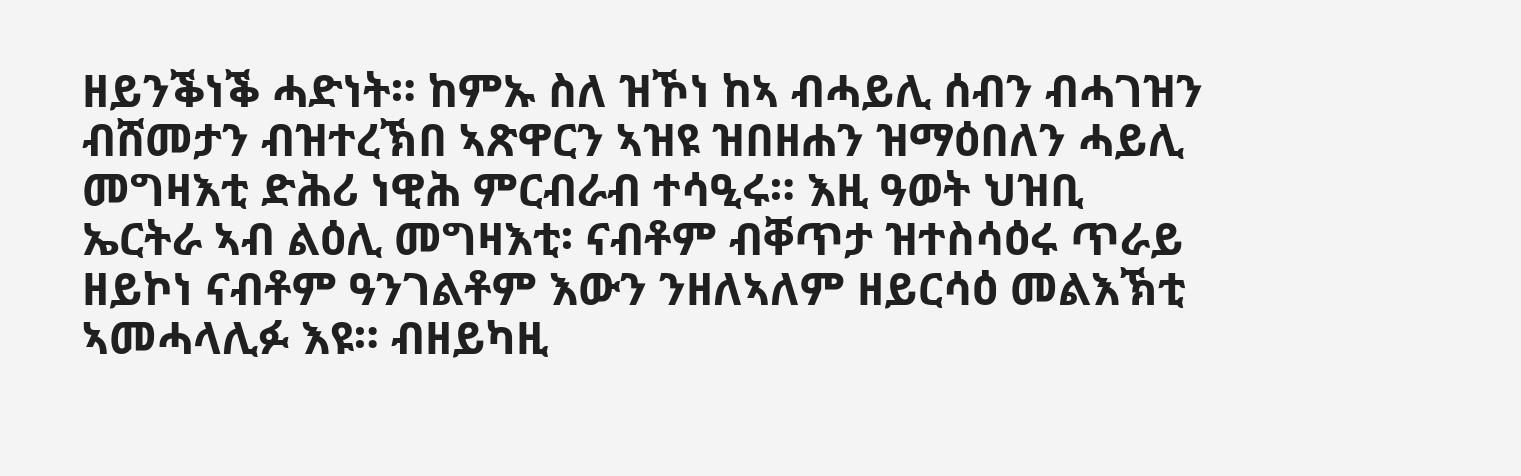ዘይንቕነቕ ሓድነት። ከምኡ ስለ ዝኾነ ከኣ ብሓይሊ ሰብን ብሓገዝን ብሸመታን ብዝተረኽበ ኣጽዋርን ኣዝዩ ዝበዘሐን ዝማዕበለን ሓይሊ መግዛእቲ ድሕሪ ነዊሕ ምርብራብ ተሳዒሩ። እዚ ዓወት ህዝቢ ኤርትራ ኣብ ልዕሊ መግዛእቲ፡ ናብቶም ብቐጥታ ዝተስሳዕሩ ጥራይ ዘይኮነ ናብቶም ዓንገልቶም እውን ንዘለኣለም ዘይርሳዕ መልእኽቲ ኣመሓላሊፉ እዩ። ብዘይካዚ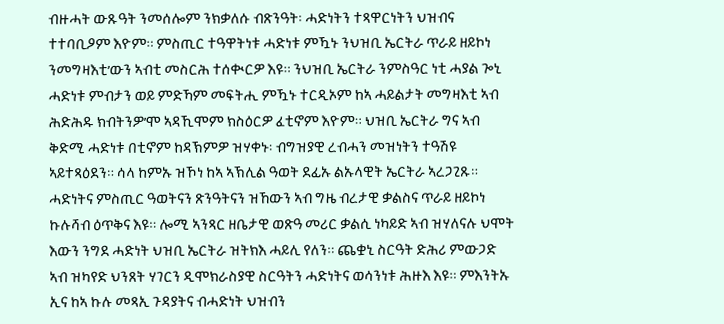ብዙሓት ውጹዓት ንመሰሎም ንክቃለሱ ብጽንዓት፡ ሓድነትን ተጻዋርነትን ህዝብና ተተባቢዖም እዮም። ምስጢር ተዓዋትነቱ ሓድነቱ ምዃኑ ንህዝቢ ኤርትራ ጥራይ ዘይኮነ ንመግዛእቲ’ውን ኣብቲ መስርሕ ተሰቊርዎ እዩ። ንህዝቢ ኤርትራ ንምስዓር ነቲ ሓያል ጐኒ ሓድነቱ ምብታን ወይ ምድኻም መፍትሒ ምዃኑ ተርዲኦም ከኣ ሓይልታት መግዛእቲ ኣብ ሕድሕዱ ክብትንዎ’ሞ ኣዳኺሞም ክስዕርዎ ፈቲኖም እዮም። ህዝቢ ኤርትራ ግና ኣብ ቅድሚ ሓድነቱ በቲኖም ከዳኽምዎ ዝሃቀኑ፡ ብግዝያዊ ረብሓን መዝነትን ተዓሽዩ ኣይተጻዕደን። ሳላ ከምኡ ዝኾነ ከኣ ኣኽሊል ዓወት ደፊኡ ልኡላዊት ኤርትራ ኣረጋጊጹ።
ሓድነትና ምስጢር ዓወትናን ጽንዓትናን ዝኸውን ኣብ ግዜ ብረታዊ ቃልስና ጥራይ ዘይኮነ ኩሉሻብ ዕጥቅና እዩ። ሎሚ ኣንጻር ዘቤታዊ ወጽዓ መሪር ቃልሲ ነካይድ ኣብ ዝሃለናሉ ህሞት እውን ንግደ ሓድነት ህዝቢ ኤርትራ ዝትክእ ሓይሊ የለን። ጨቋኒ ስርዓት ድሕሪ ምውጋድ ኣብ ዝካየድ ህንጸት ሃገርን ዲሞክራስያዊ ስርዓትን ሓድነትና ወሳንነቱ ሕዙእ እዩ። ምእንትኡ ኢና ከኣ ኩሉ መጻኢ ጉዳያትና ብሓድነት ህዝብን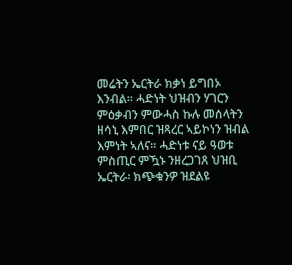መሬትን ኤርትራ ክቃነ ይግበኦ እንብል። ሓድነት ህዝብን ሃገርን ምዕቃብን ምውሓስ ኩሉ መሰላትን ዘሳኒ እምበር ዝጻረር ኣይኮነን ዝብል እምነት ኣለና። ሓድነቱ ናይ ዓወቱ ምስጢር ምዃኑ ንዘረጋገጸ ህዝቢ ኤርትራ፡ ክጭቁንዎ ዝደልዩ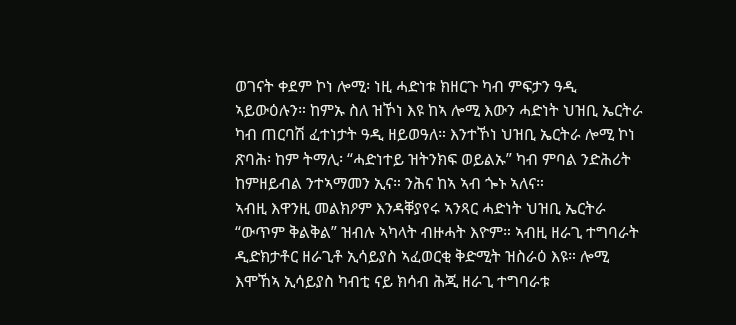ወገናት ቀደም ኮነ ሎሚ፡ ነዚ ሓድነቱ ክዘርጉ ካብ ምፍታን ዓዲ ኣይውዕሉን። ከምኡ ስለ ዝኾነ እዩ ከኣ ሎሚ እውን ሓድነት ህዝቢ ኤርትራ ካብ ጠርባሽ ፈተነታት ዓዲ ዘይወዓለ። እንተኾነ ህዝቢ ኤርትራ ሎሚ ኮነ ጽባሕ፡ ከም ትማሊ፡ “ሓድነተይ ዝትንክፍ ወይልኡ” ካብ ምባል ንድሕሪት ከምዘይብል ንተኣማመን ኢና። ንሕና ከኣ ኣብ ጐኑ ኣለና።
ኣብዚ እዋንዚ መልክዖም እንዳቐያየሩ ኣንጻር ሓድነት ህዝቢ ኤርትራ “ውጥም ቅልቅል” ዝብሉ ኣካላት ብዙሓት እዮም። ኣብዚ ዘራጊ ተግባራት ዲድክታቶር ዘራጊቶ ኢሳይያስ ኣፈወርቂ ቅድሚት ዝስራዕ እዩ። ሎሚ እሞኸኣ ኢሳይያስ ካብቲ ናይ ክሳብ ሕጂ ዘራጊ ተግባራቱ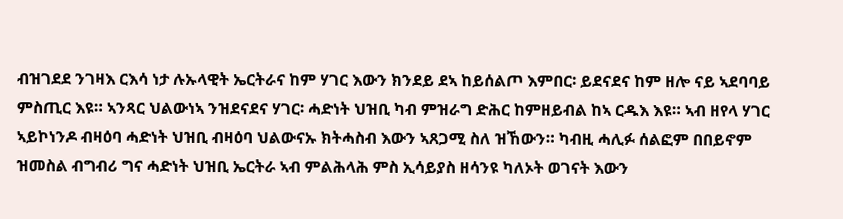ብዝገደደ ንገዛእ ርእሳ ነታ ሉኡላዊት ኤርትራና ከም ሃገር እውን ክንደይ ደኣ ከይሰልጦ እምበር፡ ይደናደና ከም ዘሎ ናይ ኣደባባይ ምስጢር እዩ። ኣንጻር ህልውነኣ ንዝደናደና ሃገር፡ ሓድነት ህዝቢ ካብ ምዝራግ ድሕር ከምዘይብል ከኣ ርዱእ እዩ። ኣብ ዘየላ ሃገር ኣይኮነንዶ ብዛዕባ ሓድነት ህዝቢ ብዛዕባ ህልውናኡ ክትሓስብ እውን ኣጸጋሚ ስለ ዝኸውን። ካብዚ ሓሊፉ ሰልፎም በበይኖም ዝመስል ብግብሪ ግና ሓድነት ህዝቢ ኤርትራ ኣብ ምልሕላሕ ምስ ኢሳይያስ ዘሳንዩ ካለኦት ወገናት እውን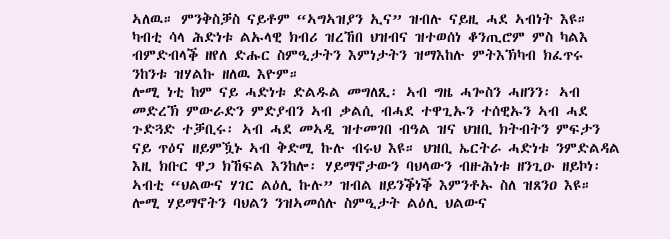ኣለዉ። ምንቅስቓስ ናይቶም “ኣግኣዝያን ኢና” ዝብሉ ናይዚ ሓደ ኣብነት እዩ። ካብቲ ሳላ ሕድነቱ ልኡላዊ ክብሪ ዝረኸበ ህዝብና ዝተወሰነ ቆንጢሮም ምስ ካልእ ብምድብላቕ ዘየለ ድሑር ስምዒታትን እምነታትን ዝማእከሉ ምትእኽካብ ክፈጥሩ ንከንቱ ዝሃልኩ ዘለዉ እዮም።
ሎሚ ነቲ ከም ናይ ሓድነቱ ድልዱል መግለጺ፡ ኣብ ግዜ ሓጐስን ሓዘንን፡ ኣብ መድረኽ ምውራድን ምድያብን ኣብ ቃልሲ ብሓደ ተዋጊኡን ተሰዊኡን ኣብ ሓደ ጉድጓድ ተቓቢሩ፡ ኣብ ሓደ መኣዲ ዝተመገበ ብዓል ዝና ህዝቢ ክትብትን ምፍታን ናይ ጥዕና ዘይምዃኑ ኣብ ቅድሚ ኩሉ ብሩህ እዩ። ህዝቢ ኤርትራ ሓድነቱ ንምድልዳል እዚ ክቡር ዋጋ ክኸፍል እንከሎ፡ ሃይማኖታውን ባህላውን ብዙሕነቱ ዘንጊዑ ዘይኮነ፡ ኣብቲ “ህልውና ሃገር ልዕሊ ኩሉ” ዝብል ዘይንቕነቕ እምንቶኡ ስለ ዝጸንዐ እዩ። ሎሚ ሃይማኖትን ባህልን ንዝኣመሰሉ ስምዒታት ልዕሊ ህልውና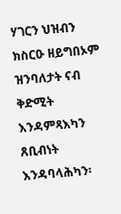ሃገርን ህዝብን ክስርዑ ዘይግበኦም ዝንባለታት ናብ ቅድሚት እንዳምጻእካን ጸቢብነት እንዳባላሕካን፡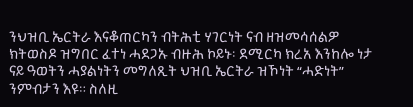ንህዝቢ ኤርትራ እናቆጠርካን ብትሕቲ ሃገርነት ናብ ዘዝመሳሰልዎ ክትወስዶ ዝግበር ፈተነ ሓደጋኡ ብዙሕ ኮይኑ፡ ደሚርካ ክረአ እንከሎ ነታ ናይ ዓወትን ሓያልነትን መግለጺት ህዝቢ ኤርትራ ዝኾነት “ሓድነት” ንምብታን እዩ። ስለዚ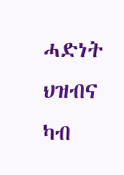ሓድነት ህዝብና ካብ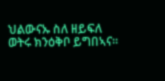ህልውናኡ ስለ ዘይፍለ ወትሩ ክንዕቅቦ ይግበኣና።